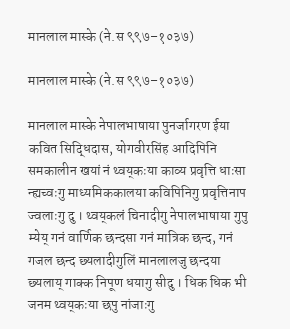मानलाल मास्के (ने.स ९९७–१०३७)

मानलाल मास्के (ने.स ९९७–१०३७)

मानलाल मास्के नेपालभाषाया पुनर्जागरण ईया कवित सिद्धिदास, योगवीरसिंह आदिपिनि समकालीन खयां नं थ्वय्‌कःया काव्य प्रवृत्ति धाःसा न्ह्यच्वःगु माध्यमिककालया कविपिनिगु प्रवृत्तिनाप ज्वलाःगु दु । थ्वय्‌कलं चिनादीगु नेपालभाषाया गुपु म्येय् गनं वार्णिक छन्दसा गनं मात्रिक छन्द, गनं गजल छन्द छ्यलादीगुलिं मानलालजु छन्दया छ्यलाय् गाक्क निपूण धयागु सीदु । धिक धिक भी जनम थ्वय्‌कःया छपु नांजाःगु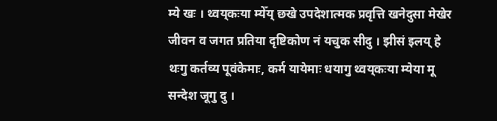म्ये खः । थ्वय्‌कःया म्येँय् छखे उपदेशात्मक प्रवृत्ति खनेदुसा मेखेर जीवन व जगत प्रतिया दृष्टिकोण नं यचुक सीदु । झीसं इलय् हे थःगु कर्तव्य पूवंकेमाः, कर्म यायेमाः धयागु थ्वय्‌कःया म्येया मू सन्देश जूगु दु ।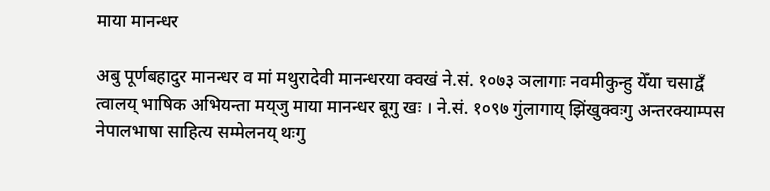माया मानन्धर

अबु पूर्णबहादुर मानन्धर व मां मथुरादेवी मानन्धरया क्वखं ने.सं. १०७३ ञलागाः नवमीकुन्हु येँया चसाद्वँ त्वालय् भाषिक अभियन्ता मय्‌जु माया मानन्धर बूगु खः । ने.सं. १०९७ गुंलागाय् झिंखुक्वःगु अन्तरक्याम्पस नेपालभाषा साहित्य सम्मेलनय् थःगु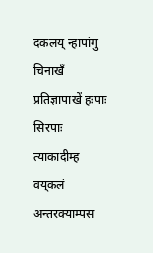दकलय् न्हापांगु चिनाखँ प्रतिज्ञापाखें हःपाः सिरपाः त्याकादीम्ह वय्‌कलं अन्तरक्याम्पस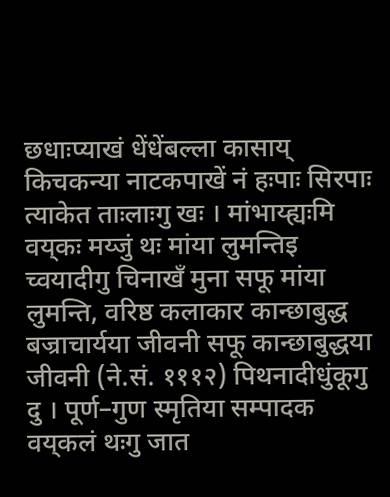छधाःप्याखं धेंधेंबल्ला कासाय् किचकन्या नाटकपाखें नं हःपाः सिरपाः त्याकेत ताःलाःगु खः । मांभाय्ह्यःमि वय्‌कः मय्जुं थः मांया लुमन्तिइ च्वयादीगु चिनाखँ मुना सफू मांया लुमन्ति, वरिष्ठ कलाकार कान्छाबुद्ध बज्राचार्यया जीवनी सफू कान्छाबुद्धया जीवनी (ने.सं. १११२) पिथनादीधुंकूगु दु । पूर्ण–गुण स्मृतिया सम्पादक वय्‌कलं थःगु जात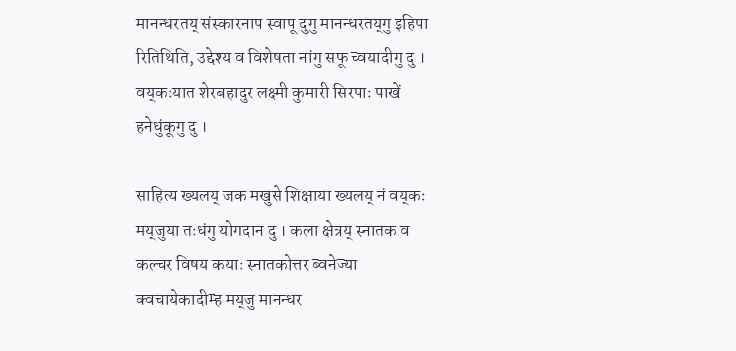मानन्धरतय् संस्कारनाप स्वापू दुगु मानन्धरतय्‌गु इहिपा रितिथिति, उद्देश्य व विशेषता नांगु सफू च्वयादीगु दु । वय्‌कःयात शेरबहादुर लक्ष्मी कुमारी सिरपाः पाखें हनेधुंकूगु दु ।

साहित्य ख्यलय् जक मखुसे शिक्षाया ख्यलय् नं वय्‌कः मय्‌जुया तःधंगु योगदान दु । कला क्षेत्रय् स्नातक व कल्चर विषय कयाः स्नातकोत्तर ब्वनेज्या क्वचायेकादीम्ह मय्‌जु मानन्धर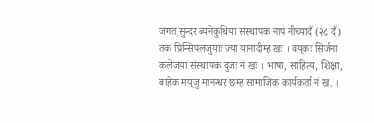जगत सुन्दर ब्यनेकुथिया संस्थापक नापं नीच्यादँ (२८ दँ) तक प्रिन्सिपलजुयाः ज्या यानादीम्ह खः । वय्‌कः सिर्जना कलेजया संस्थापक दुजः नं खः । भाषा, साहित्य, शिक्षा, बाहेक मय्‌जु मानन्धर छम्ह सामाजिक कार्यकर्ता नं ख. ।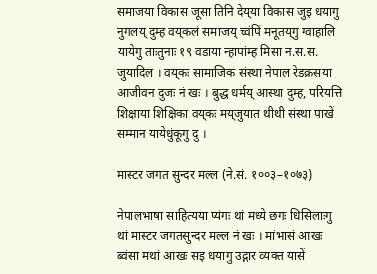समाजया विकास जूसा तिनि देय्‌या विकास जुइ धयागु नुगलय् दुम्ह वय्‌कलं समाजय् च्वंपिं मनूतय्‌गु ग्वाहालि यायेगु ताःतुनाः १९ वडाया न्हापांम्ह मिसा न.स.स. जुयादिल । वय्‌कः सामाजिक संस्था नेपाल रेडक्रसया आजीवन दुजः नं खः । बुद्ध धर्मय् आस्था दुम्ह, परियत्ति शिक्षाया शिक्षिका वय्‌कः मय्‌जुयात थीथी संस्था पाखें सम्मान यायेधुंकूगु दु ।

मास्टर जगत सुन्दर मल्ल (ने.सं. १००३–१०७३)

नेपालभाषा साहित्यया प्यंगः थां मध्ये छगः धिसिलाःगु थां मास्टर जगतसुन्दर मल्ल नं खः । मांभासं आखः ब्वंसा मथां आखः सइ धयागु उद्गार व्यक्त यासें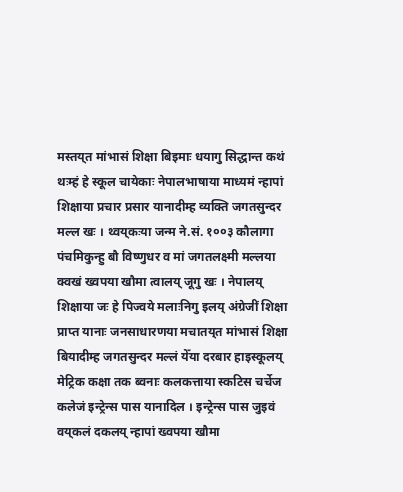मस्तय्‌त मांभासं शिक्षा बिइमाः धयागु सिद्धान्त कथं थःम्हं हे स्कूल चायेकाः नेपालभाषाया माध्यमं न्हापां शिक्षाया प्रचार प्रसार यानादीम्ह व्यक्ति जगतसुन्दर मल्ल खः । थ्वय्‌कःया जन्म ने.सं. १००३ कौलागा पंचमिकुन्हु बौ विष्णुधर व मां जगतलक्ष्मी मल्लया क्वखं ख्वपया खौमा त्वालय् जूगु खः । नेपालय् शिक्षाया जः हे पिज्वये मलाःनिगु इलय् अंग्रेजीं शिक्षा प्राप्त यानाः जनसाधारणया मचातय्‌त मांभासं शिक्षा बियादीम्ह जगतसुन्दर मल्लं येँया दरबार हाइस्कूलय् मेट्रिक कक्षा तक ब्वनाः कलकत्ताया स्कटिस चर्चेज कलेजं इन्ट्रेन्स पास यानादिल । इन्ट्रेन्स पास जुइवं वय्‌कलं दकलय् न्हापां ख्वपया खौमा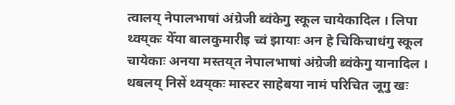त्वालय् नेपालभाषां अंग्रेजी ब्वंकेगु स्कूल चायेकादिल । लिपा थ्वय्‌कः येँया बालकुमारीइ च्वं झायाः अन हे चिकिचाधंगु स्कूल चायेकाः अनया मस्तय्‌त नेपालभाषां अंग्रेजी ब्वंकेगु यानादिल । थबलय् निसें थ्वय्‌कः मास्टर साहेबया नामं परिचित जूगु खः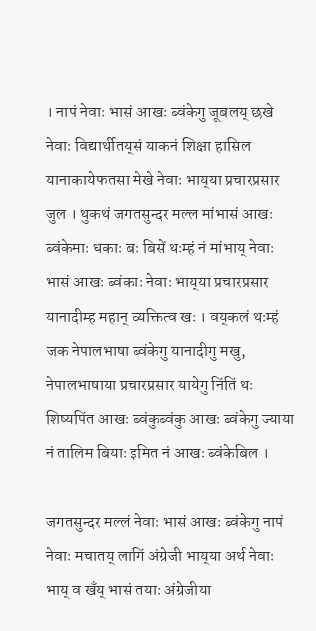। नापं नेवाः भासं आखः ब्वंकेगु जूबलय् छखे नेवाः विद्यार्थीतय्‌सं याकनं शिक्षा हासिल यानाकायेफतसा मेखे नेवाः भाय्‌या प्रचारप्रसार जुल । थुकथं जगतसुन्दर मल्ल मांभासं आखः ब्वंकेमाः धकाः बः बिसें थःम्हं नं मांभाय् नेवाः भासं आखः ब्वंकाः नेवाः भाय्‌या प्रचारप्रसार यानादीम्ह महान् व्यक्तित्व खः । वय्‌कलं थःम्हं जक नेपालभाषा ब्वंकेगु यानादीगु मखु, नेपालभाषाया प्रचारप्रसार यायेगु निंतिं थः शिष्यपिंत आखः ब्वंकुब्वंकु आखः ब्वंकेगु ज्याया नं तालिम बियाः इमित नं आखः ब्वंकेबिल ।

जगतसुन्दर मल्लं नेवाः भासं आखः ब्वंकेगु नापं नेवाः मचातय् लागिं अंग्रेजी भाय्‌या अर्थ नेवाः भाय् व खँय् भासं तयाः अंग्रेजीया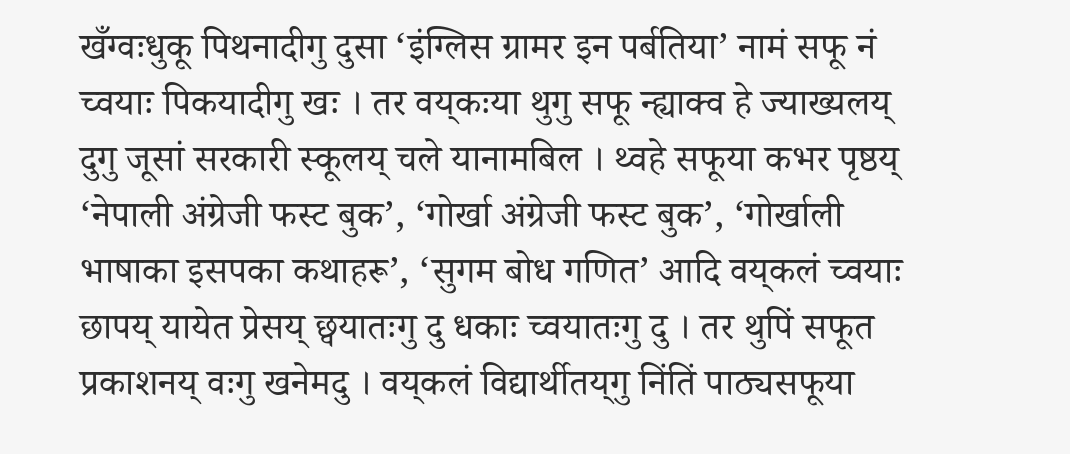खँग्वःधुकू पिथनादीगु दुसा ‘इंग्लिस ग्रामर इन पर्बतिया’ नामं सफू नं च्वयाः पिकयादीगु खः । तर वय्‌कःया थुगु सफू न्ह्याक्व हे ज्याख्यलय् दुगु जूसां सरकारी स्कूलय् चले यानामबिल । थ्वहे सफूया कभर पृष्ठय् ‘नेपाली अंग्रेजी फस्ट बुक’, ‘गोर्खा अंग्रेजी फस्ट बुक’, ‘गोर्खाली भाषाका इसपका कथाहरू’, ‘सुगम बोध गणित’ आदि वय्‌कलं च्वयाः छापय् यायेत प्रेसय् छ्वयातःगु दु धकाः च्वयातःगु दु । तर थुपिं सफूत प्रकाशनय् वःगु खनेमदु । वय्‌कलं विद्यार्थीतय्‌गु निंतिं पाठ्यसफूया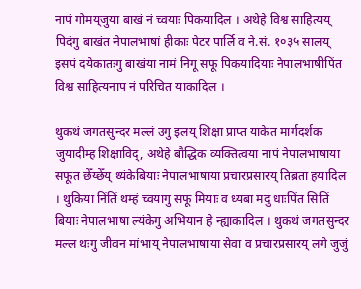नापं गोमय्‌जुया बाखं नं च्वयाः पिकयादिल । अथेहे विश्व साहित्यय् पिदंगु बाखंत नेपालभाषां हीकाः पेटर पार्लि व ने.सं. १०३५ सालय् इसपं दयेकातःगु बाखंया नामं निगू सफू पिकयादियाः नेपालभाषीपिंत विश्व साहित्यनाप नं परिचित याकादिल ।

थुकथं जगतसुन्दर मल्लं उगु इलय् शिक्षा प्राप्त याकेत मार्गदर्शक जुयादीम्ह शिक्षाविद्, अथेहे बौद्धिक व्यक्तित्वया नापं नेपालभाषाया सफूत छेँय्छेँय् थ्यंकेबियाः नेपालभाषाया प्रचारप्रसारय् तिब्रता हयादिल । थुकिया निंतिं थम्हं च्वयागु सफू मियाः व ध्यबा मदु धाःपिंत सितिं बियाः नेपालभाषा ल्यंकेगु अभियान हे न्ह्याकादिल । थुकथं जगतसुन्दर मल्ल थःगु जीवन मांभाय् नेपालभाषाया सेवा व प्रचारप्रसारय् लगे जुजुं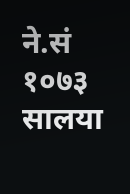ने.सं १०७३ सालया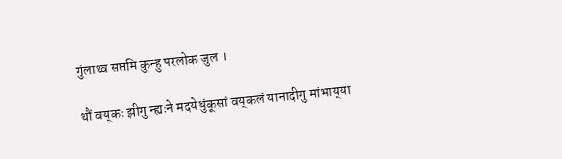गुंलाथ्व सप्तमि कुन्हु परलोक जुल ।

थौं वय्‌कः झीगु न्ह्यःने मदयेधुंकूसां वय्‌कलं यानादीगु मांभाय्‌या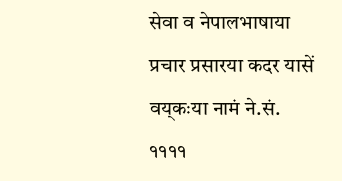सेवा व नेपालभाषाया प्रचार प्रसारया कदर यासें वय्‌कःया नामं ने.सं. ११११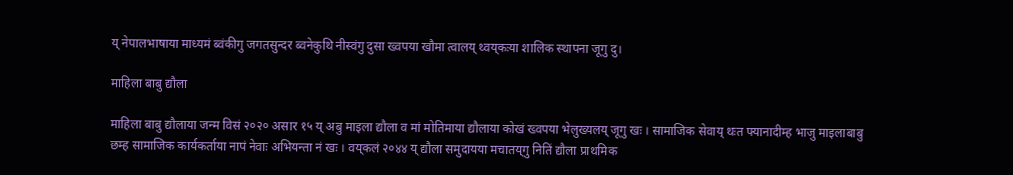य् नेपालभाषाया माध्यमं ब्वंकीगु जगतसुन्दर ब्वनेकुथि नीस्वंगु दुसा ख्वपया खौमा त्वालय् थ्वय्‌कःया शालिक स्थापना जूगु दु।

माहिला बाबु द्यौला

माहिला बाबु द्यौलाया जन्म विसं २०२० असार १५ य् अबु माइला द्यौला व मां मोतिमाया द्यौलाया कोखं ख्वपया भेलुख्यलय् जूगु खः । सामाजिक सेवाय् थःत फ्यानादीम्ह भाजु माइलाबाबु छम्ह सामाजिक कार्यकर्ताया नापं नेवाः अभियन्ता नं खः । वय्‌कलं २०४४ य् द्यौला समुदायया मचातय्‌गु नितिं द्यौला प्राथमिक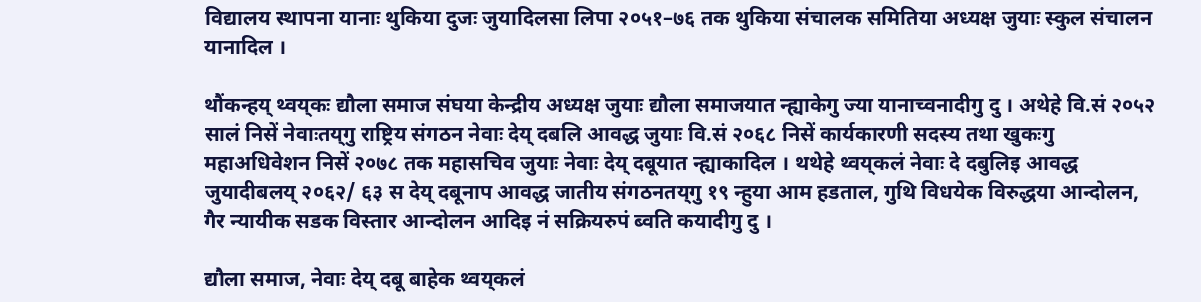विद्यालय स्थापना यानाः थुकिया दुजः जुयादिलसा लिपा २०५१–७६ तक थुकिया संचालक समितिया अध्यक्ष जुयाः स्कुल संचालन यानादिल ।

थौंकन्हय् थ्वय्‌कः द्यौला समाज संघया केन्द्रीय अध्यक्ष जुयाः द्यौला समाजयात न्ह्याकेगु ज्या यानाच्वनादीगु दु । अथेहे वि.सं २०५२ सालं निसें नेवाःतय्‌गु राष्ट्रिय संगठन नेवाः देय् दबलि आवद्ध जुयाः वि.सं २०६८ निसें कार्यकारणी सदस्य तथा खुकःगु महाअधिवेशन निसें २०७८ तक महासचिव जुयाः नेवाः देय् दबूयात न्ह्याकादिल । थथेहे थ्वय्‌कलं नेवाः दे दबुलिइ आवद्ध जुयादीबलय् २०६२/ ६३ स देय् दबूनाप आवद्ध जातीय संगठनतय्‌गु १९ न्हुया आम हडताल, गुथि विधयेक विरुद्धया आन्दोलन, गैर न्यायीक सडक विस्तार आन्दोलन आदिइ नं सक्रियरुपं ब्वति कयादीगु दु ।

द्यौला समाज, नेवाः देय् दबू बाहेक थ्वय्‌कलं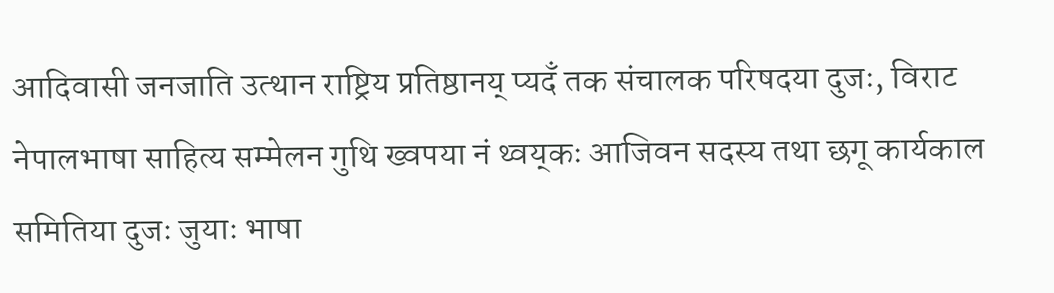आदिवासी जनजाति उत्थान राष्ट्रिय प्रतिष्ठानय् प्यदँ तक संचालक परिषदया दुजः, विराट नेपालभाषा साहित्य सम्मेलन गुथि ख्वपया नं थ्वय्‌कः आजिवन सदस्य तथा छगू कार्यकाल समितिया दुजः जुयाः भाषा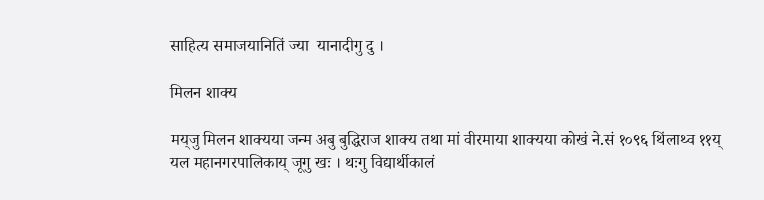साहित्य समाजयानितिं ज्या  यानादीगु दु ।

मिलन शाक्य

मय्‌जु मिलन शाक्यया जन्म अबु बुद्धिराज शाक्य तथा मां वीरमाया शाक्यया कोखं ने.सं १०९६ थिंलाथ्व ११य् यल महानगरपालिकाय् जूगु खः । थःगु विद्यार्थीकालं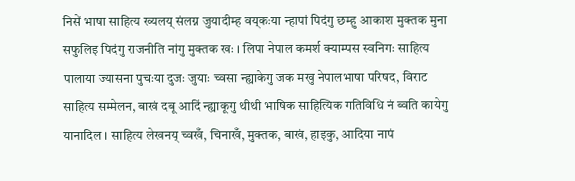निसें भाषा साहित्य ख्यलय् संलग्न जुयादीम्ह वय्‌कःया न्हापां पिदंगु छम्हु आकाश मुक्तक मुना सफुलिइ पिदंगु राजनीति नांगु मुक्तक खः । लिपा नेपाल कमर्श क्याम्पस स्वनिगः साहित्य पालाया ज्यासना पुचःया दुजः जुयाः च्वसा न्ह्याकेगु जक मखु नेपालभाषा परिषद, विराट साहित्य सम्मेलन, बाखं दबू आदिं न्ह्याकूगु थीथी भाषिक साहित्यिक गतिविधि नं ब्वति कायेगु यानादिल । साहित्य लेखनय् च्वखँ, चिनाखँ, मुक्तक, बाखं, हाइकु, आदिया नापं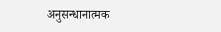अनुसन्धानात्मक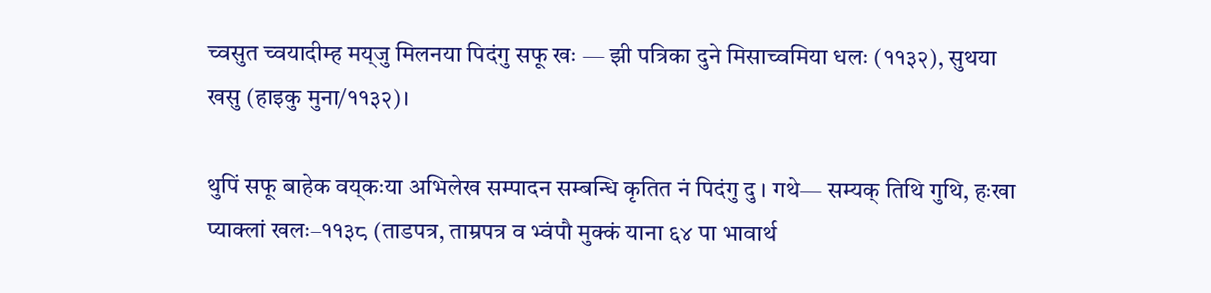च्वसुत च्वयादीम्ह मय्‌जु मिलनया पिदंगु सफू खः — झी पत्रिका दुने मिसाच्वमिया धलः (११३२), सुथया खसु (हाइकु मुना/११३२)।

थुपिं सफू बाहेक वय्‌कःया अभिलेख सम्पादन सम्बन्धि कृतित नं पिदंगु दु । गथे— सम्यक् तिथि गुथि, हःखा प्याक्लां खलः–११३८ (ताडपत्र, ताम्रपत्र व भ्वंपौ मुक्कं याना ६४ पा भावार्थ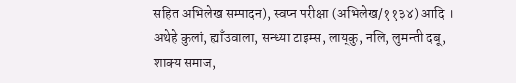सहित अभिलेख सम्पादन), स्वप्न परीक्षा (अभिलेख/११३४) आदि । अथेहे कुलां, ह्याँउवाला, सन्ध्या टाइम्स, लाय्‌कु, नलि, लुमन्ती दबू, शाक्य समाज,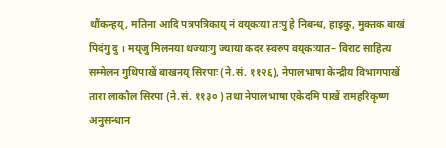थौंकन्हय्, मतिना आदि पत्रपत्रिकाय् नं वय्‌कःया तःपु हे निबन्ध, हाइकु, मुक्तक बाखं पिदंगु दु । मय्‌जु मिलनया थज्याःगु ज्याया कदर स्वरुप वय्‌कःयात– विराट साहित्य सम्मेलन गुथिपाखें बाखनय् सिरपाः (ने.सं. ११२६), नेपालभाषा केन्द्रीय विभागपाखें तारा लाकौल सिरपा (ने.सं. ११३० ) तथा नेपालभाषा एकेदमि पाखें रामहरिकृष्ण अनुसन्धान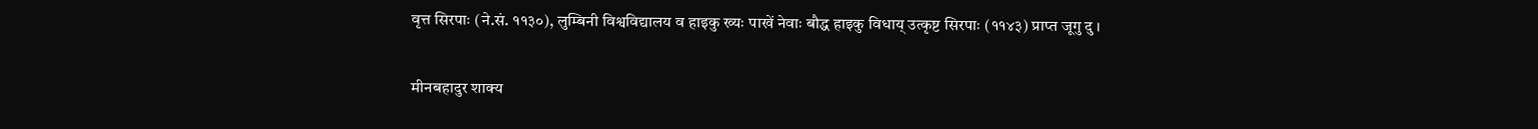वृत्त सिरपाः (ने.सं. ११३०), लुम्बिनी विश्वविद्यालय व हाइकु ख्यः पाखें नेवाः बौद्ध हाइकु विधाय् उत्कृष्ट सिरपाः (११४३) प्राप्त जूगु दु ।

मीनबहादुर शाक्य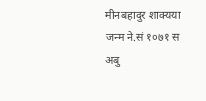मीनबहादुर शाक्यया जन्म ने.सं १०७१ स अबु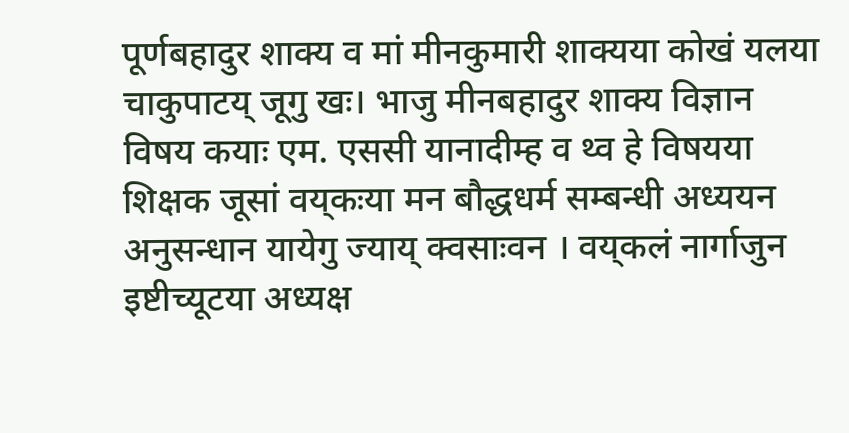पूर्णबहादुर शाक्य व मां मीनकुमारी शाक्यया कोखं यलया चाकुपाटय् जूगु खः। भाजु मीनबहादुर शाक्य विज्ञान विषय कयाः एम. एससी यानादीम्ह व थ्व हे विषयया शिक्षक जूसां वय्‌कःया मन बौद्धधर्म सम्बन्धी अध्ययन अनुसन्धान यायेगु ज्याय् क्वसाःवन । वय्‌कलं नार्गाजुन इष्टीच्यूटया अध्यक्ष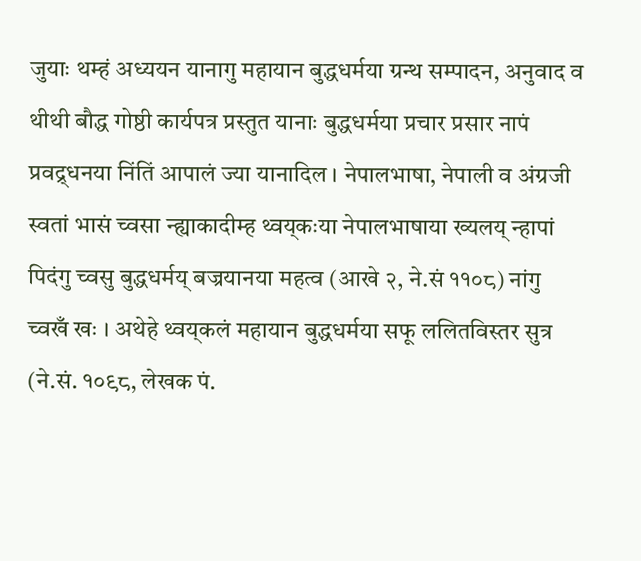जुयाः थम्हं अध्ययन यानागु महायान बुद्धधर्मया ग्रन्थ सम्पादन, अनुवाद व थीथी बौद्ध गोष्ठी कार्यपत्र प्रस्तुत यानाः बुद्धधर्मया प्रचार प्रसार नापं प्रवद्र्धनया निंतिं आपालं ज्या यानादिल । नेपालभाषा, नेपाली व अंग्रजी स्वतां भासं च्वसा न्ह्याकादीम्ह थ्वय्‌कःया नेपालभाषाया ख्यलय् न्हापां पिदंगु च्वसु बुद्धधर्मय् बज्रयानया महत्व (आखे २, ने.सं ११०८) नांगु च्वखँ खः । अथेहे थ्वय्‌कलं महायान बुद्धधर्मया सफू ललितविस्तर सुत्र (ने.सं. १०९८, लेखक पं.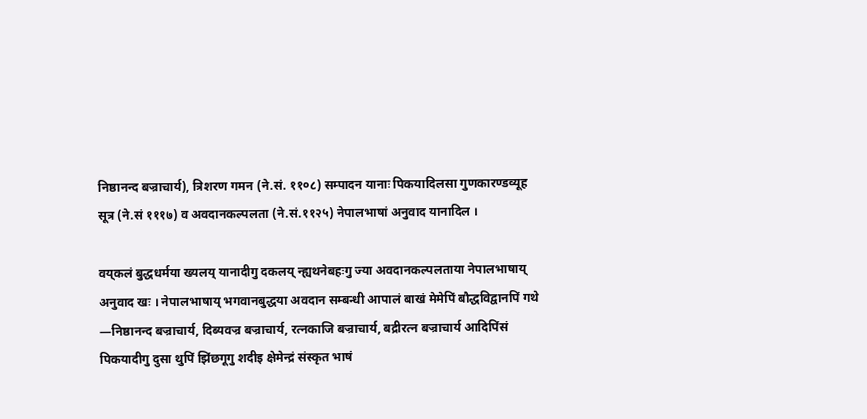निष्ठानन्द बज्राचार्य), त्रिशरण गमन (ने.सं. ११०८) सम्पादन यानाः पिकयादिलसा गुणकारण्डव्यूह सूत्र (ने.सं १११७) व अवदानकल्पलता (ने.सं.११२५) नेपालभाषां अनुवाद यानादिल ।

वय्‌कलं बुद्धधर्मया ख्यलय् यानादीगु दकलय् न्ह्यथनेबहःगु ज्या अवदानकल्पलताया नेपालभाषाय् अनुवाद खः । नेपालभाषाय् भगवानबुद्धया अवदान सम्बन्धी आपालं बाखं मेमेपिं बौद्धविद्वानपिं गथे —निष्ठानन्द बज्राचार्य, दिब्यवज्र बज्राचार्य, रत्नकाजि बज्राचार्य, बद्रीरत्न बज्राचार्य आदिपिंसं पिकयादीगु दुसा थुपिं झिंछगूगु शदीइ क्षेमेन्द्रं संस्कृत भाषं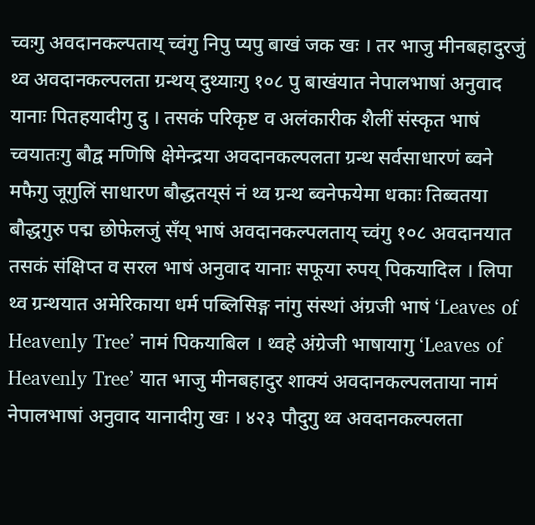च्वःगु अवदानकल्पताय् च्वंगु निपु प्यपु बाखं जक खः । तर भाजु मीनबहादुरजुं थ्व अवदानकल्पलता ग्रन्थय् दुथ्याःगु १०८ पु बाखंयात नेपालभाषां अनुवाद यानाः पितहयादीगु दु । तसकं परिकृष्ट व अलंकारीक शैलीं संस्कृत भाषं च्वयातःगु बौद्व मणिषि क्षेमेन्द्रया अवदानकल्पलता ग्रन्थ सर्वसाधारणं ब्वने मफैगु जूगुलिं साधारण बौद्धतय्‌सं नं थ्व ग्रन्थ ब्वनेफयेमा धकाः तिब्वतया बौद्धगुरु पद्म छोफेलजुं सँय् भाषं अवदानकल्पलताय् च्वंगु १०८ अवदानयात तसकं संक्षिप्त व सरल भाषं अनुवाद यानाः सफूया रुपय् पिकयादिल । लिपा थ्व ग्रन्थयात अमेरिकाया धर्म पब्लिसिङ्ग नांगु संस्थां अंग्रजी भाषं ‘Leaves of Heavenly Tree’ नामं पिकयाबिल । थ्वहे अंग्रेजी भाषायागु ‘Leaves of Heavenly Tree’ यात भाजु मीनबहादुर शाक्यं अवदानकल्पलताया नामं नेपालभाषां अनुवाद यानादीगु खः । ४२३ पौदुगु थ्व अवदानकल्पलता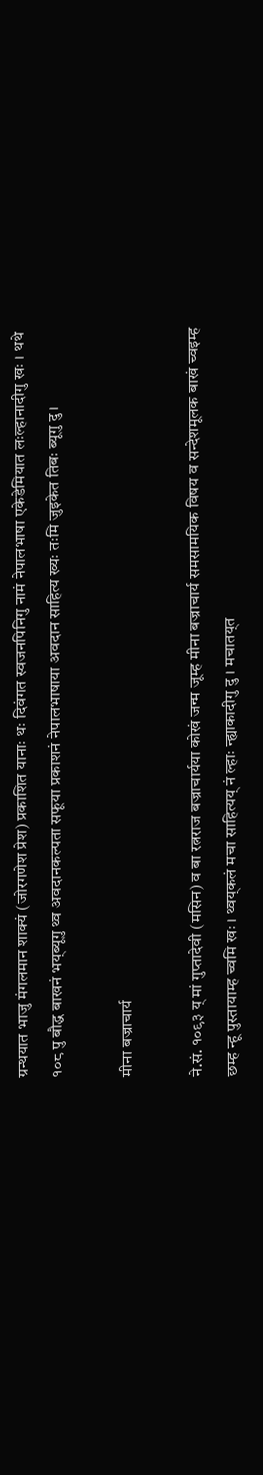ग्रन्थयात भाजु मंगलमान शाक्यं (जोरगणेश प्रेश) प्रकाशित यानाः थः दिवंगत स्वजनपिनिगु नामं नेपालभाषा एकेडेमियात लःल्हानादीगु खः । थथे १०८ पु बौद्ध बाखनं भय्‌ब्यूगु थ्व अवदानकल्पता सफूया प्रकाशनं नेपालभाषाया अवदान साहित्य ख्यः तःमि जुइकेत तिबः ब्यूगु दु ।

मीना बज्राचार्य

ने.सं. १०९३ य् मां गुप्तादेवी (मसिन) व बा रत्नराज बज्राचार्यया कोखं जन्म जूम्ह मीना बज्राचार्य समसामयिक विषय व सन्देशमूलक बाखं च्वइम्ह छम्ह न्हू पुस्तायाम्ह च्वमि खः । थ्वय्‌कलं मचा साहित्यय् नं ल्हाः न्ह्याकादीगु दु । मचातय्‌त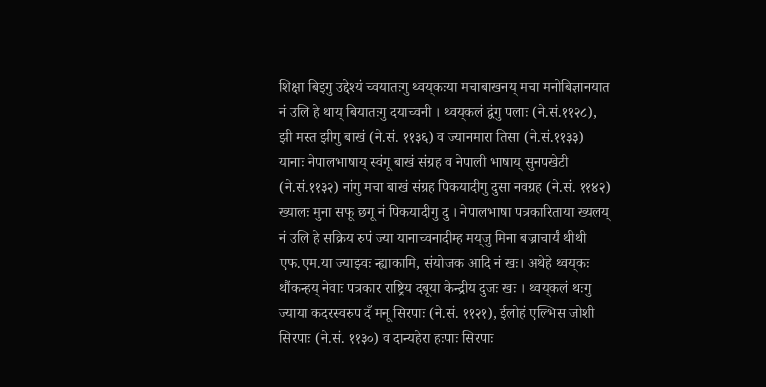शिक्षा बिइगु उद्देश्यं च्वयातःगु थ्वय्‌कःया मचाबाखनय् मचा मनोबिज्ञानयात नं उलि हे थाय् बियातःगु दयाच्वनी । थ्वय्‌कलं द्वंगु पलाः (ने.सं.११२८), झी मस्त झीगु बाखं (ने.सं. ११३६) व ज्यानमारा तिसा (ने.सं.११३३) यानाः नेपालभाषाय् स्वंगू बाखं संग्रह व नेपाली भाषाय् सुनपखेटी (ने.सं.११३२) नांगु मचा बाखं संग्रह पिकयादीगु दुसा नवग्रह (ने.सं. ११४२) ख्यालः मुना सफू छगू नं पिकयादीगु दु । नेपालभाषा पत्रकारिताया ख्यलय् नं उलि हे सक्रिय रुपं ज्या यानाच्वनादीम्ह मय्‌जु मिना बज्राचार्यं थीथी एफ.एम.या ज्याझ्वः न्ह्याकामि, संयोजक आदि नं खः। अथेहे थ्वय्‌कः थौंकन्हय् नेवाः पत्रकार राष्ट्रिय दबूया केन्द्रीय दुजः खः । थ्वय्‌कलं थःगु ज्याया कदरस्वरुप दँ मनू सिरपाः (ने.सं. ११२१), ईलोहं एल्भिस जोशी सिरपाः (ने.सं. ११३०) व दान्यहेरा हःपाः सिरपाः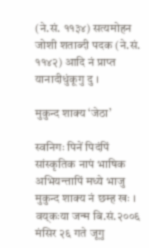(ने.सं. ११३४) सत्यमोहन जोशी शताब्दी पदक (ने.सं. ११४२) आदि नं प्राप्त यानादीधुंकूगु दु ।

मुकुन्द शाक्य ‘जेठा’

स्वनिगः पिनें पिदंपिं सांस्कृतिक नापं भाषिक अभियन्तापिं मध्ये भाजु मुकुन्द शाक्य नं छम्ह खः । वय्‌कःया जन्म बि.सं.२००६ मंसिर २६ गते जूगु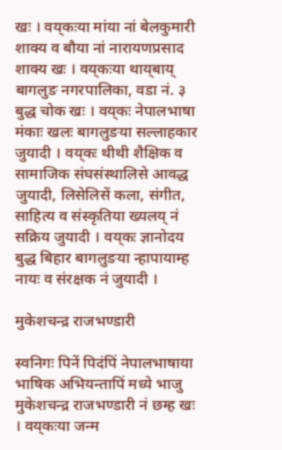खः । वय्‌कःया मांया नां बेलकुमारी शाक्य व बौया नां नारायणप्रसाद शाक्य खः । वय्‌कःया थाय्‌बाय् बागलुङ नगरपालिका, वडा नं. ३ बुद्ध चोक खः । वय्‌कः नेपालभाषा मंकाः खलः बागलुङया सल्लाहकार जुयादी । वय्‌कः थीथी शैक्षिक व सामाजिक संघसंस्थालिसे आवद्ध जुयादी, लिसेलिसें कला, संगीत, साहित्य व संस्कृतिया ख्यलय् नं सक्रिय जुयादी । वय्‌कः ज्ञानोदय बुद्ध बिहार बागलुङया न्हापायाम्ह नायः व संरक्षक नं जुयादी ।

मुकेशचन्द्र राजभण्डारी

स्वनिगः पिनें पिदंपिं नेपालभाषाया भाषिक अभियन्तापिं मध्ये भाजु मुकेशचन्द्र राजभण्डारी नं छम्ह खः । वय्‌कःया जन्म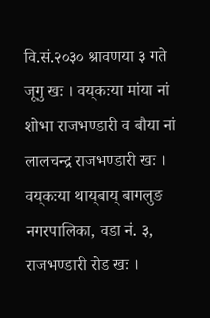वि.सं.२०३० श्रावणया ३ गते जूगु खः । वय्‌कःया मांया नां शोभा राजभण्डारी व बौया नां लालचन्द्र राजभण्डारी खः । वय्‌कःया थाय्‌बाय् बागलुङ नगरपालिका, वडा नं. ३, राजभण्डारी रोड खः ।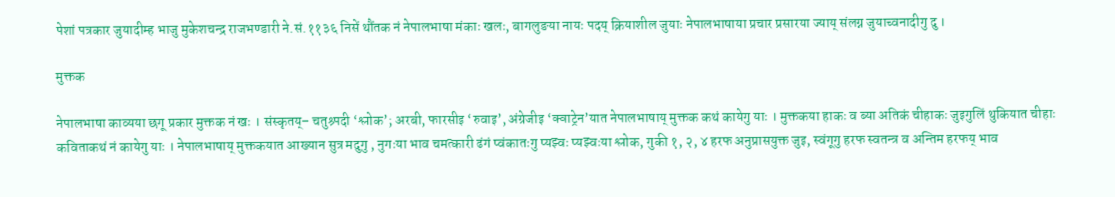पेशां पत्रकार जुयादीम्ह भाजु मुकेशचन्द्र राजभण्डारी ने.सं.११३६ निसें थौंतक नं नेपालभाषा मंकाः खलः, बागलुङया नायः पदय् क्रियाशील जुयाः नेपालभाषाया प्रचार प्रसारया ज्याय् संलग्न जुयाच्वनादीगु दु ।

मुक्तक

नेपालभाषा काव्यया छगू प्रकार मुक्तक नं खः । संस्कृतय्– चतुश्र्पदी ‘श्लोक’; अरबी, फारसीइ ‘रुवाइ’, अंग्रेजीइ ‘क्वाट्रेन’यात नेपालभाषाय् मुक्तक कथं कायेगु याः । मुक्तकया हाकः व ब्या अतिकं चीहाकः जुइगुलिं थुकियात चीहाः कविताकथं नं कायेगु याः । नेपालभाषाय् मुक्तकयात आख्यान सुत्र मदुगु , नुगःया भाव चमत्कारी ढंगं प्वंकातःगु प्यझ्वः प्यझ्वःया श्लोक, गुकी १, २, ४ हरफ अनुप्रासयुक्त जुइ, स्वंगूगु हरफ स्वतन्त्र व अन्तिम हरफय् भाव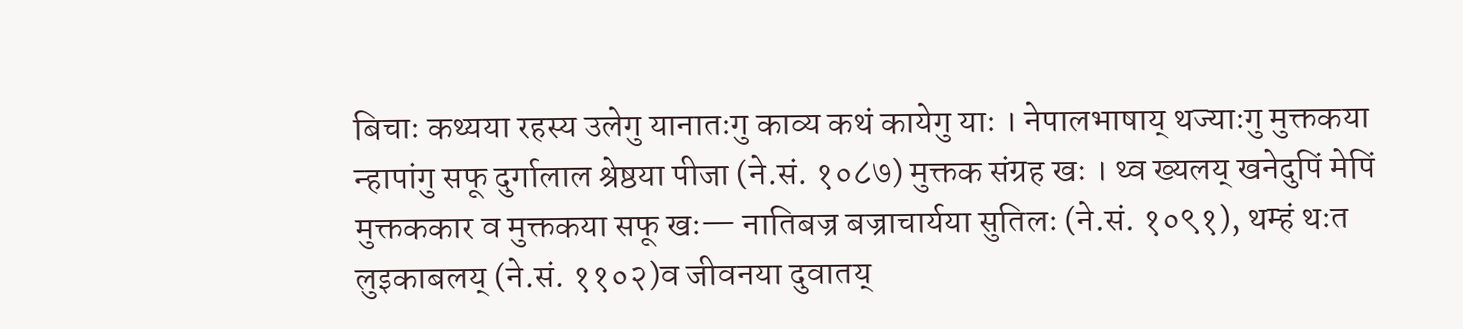बिचाः कथ्यया रहस्य उलेगु यानातःगु काव्य कथं कायेगु याः । नेपालभाषाय् थज्याःगु मुक्तकया न्हापांगु सफू दुर्गालाल श्रेष्ठया पीजा (ने.सं. १०८७) मुक्तक संग्रह खः । थ्व ख्यलय् खनेदुपिं मेपिं मुक्तककार व मुक्तकया सफू खः— नातिबज्र बज्राचार्यया सुतिलः (ने.सं. १०९१), थम्हं थःत लुइकाबलय् (ने.सं. ११०२)व जीवनया दुवातय्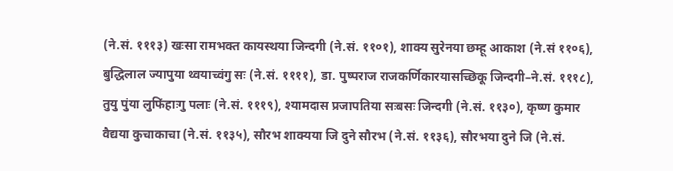(ने.सं. १११३) खःसा रामभक्त कायस्थया जिन्दगी (ने.सं. ११०१), शाक्य सुरेनया छम्हू आकाश (ने.सं ११०६), बुद्धिलाल ज्यापुया थ्वयाच्वंगु सः (ने.सं. ११११), डा. पुष्पराज राजकर्णिकारयासच्छिकू जिन्दगी–ने.सं. १११८), तुयु पुंया लुफिंहाःगु पलाः (ने.सं. १११९), श्यामदास प्रजापतिया सःबसः जिन्दगी (ने.सं. ११३०), कृष्ण कुमार वैद्यया कुचाकाचा (ने.सं. ११३५), सौरभ शाक्यया जि दुने सौरभ (ने.सं. ११३६), सौरभया दुने जि (ने.सं.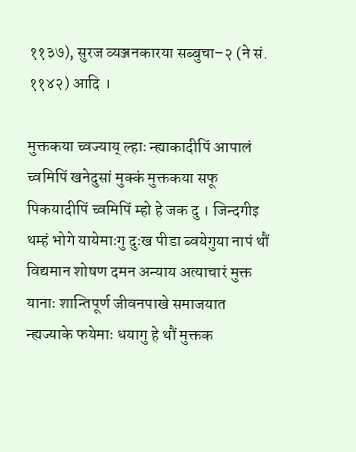११३७), सुरज व्यञ्जनकारया सब्बुचा–२ (ने सं. ११४२) आदि ।

मुक्तकया च्वज्याय् ल्हाः न्ह्याकादीपिं आपालं च्वमिपिं खनेदुसां मुक्कं मुक्तकया सफू पिकयादीपिं च्वमिपिं म्हो हे जक दु । जिन्दगीइ थम्हं भोगे यायेमाःगु दुःख पीडा ब्वयेगुया नापं थौं विद्यमान शोषण दमन अन्याय अत्याचारं मुक्त यानाः शान्तिपूर्ण जीवनपाखे समाजयात न्ह्यज्याके फयेमाः धयागु हे थौं मुक्तक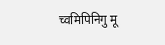च्वमिपिनिगु मू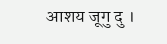आशय जूगु दु ।